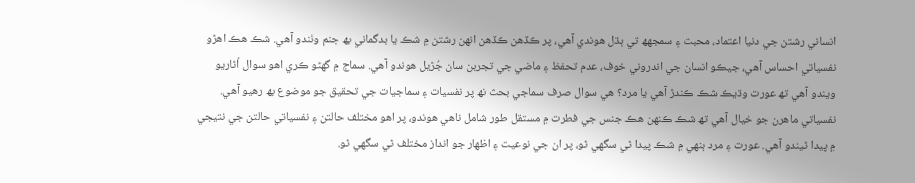انساني رشتن جي دنيا اعتماد، محبت ۽ سمجھھ تي ٻڌل هوندي آهي، پر ڪڏهن ڪڏهن انهن رشتن ۾ شڪ يا بدگماني بھ جنم وٺندو آهي. شڪ هڪ اهڙو نفسياتي احساس آهي، جيڪو انسان جي اندروني خوف، عدم تحفظ ۽ ماضي جي تجربن سان جُڙيل هوندو آهي. سماج ۾ گهڻو ڪري اهو سوال اُٿاريو ويندو آهي تھ عورت وڌيڪ شڪ ڪندڙ آهي يا مرد؟ هي سوال صرف سماجي بحث نھ پر نفسيات ۽ سماجيات جي تحقيق جو موضوع بھ رهيو آهي.
نفسياتي ماهرن جو خيال آهي تھ شڪ ڪنهن هڪ جنس جي فطرت ۾ مستقل طور شامل ناهي هوندو، پر اهو مختلف حالتن ۽ نفسياتي حالتن جي نتيجي ۾ پيدا ٿيندو آهي. عورت ۽ مرد ٻنهي ۾ شڪ پيدا ٿي سگهي ٿو، پر ان جي نوعيت ۽ اظهار جو انداز مختلف ٿي سگهي ٿو.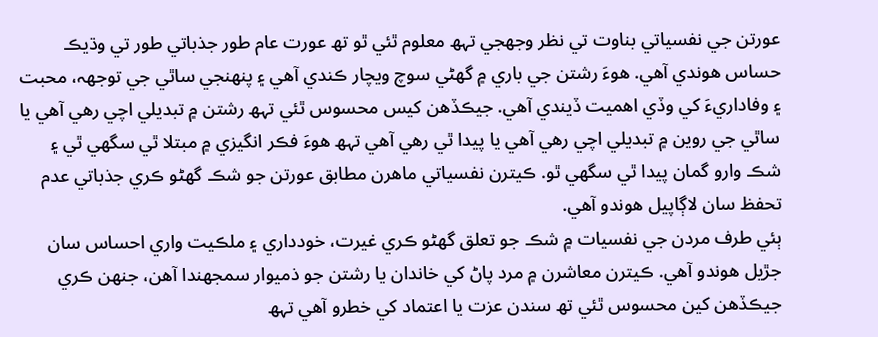عورتن جي نفسياتي بناوت تي نظر وجهجي تہھ معلوم ٿئي ٿو تھ عورت عام طور جذباتي طور تي وڌيڪ حساس هوندي آهي. هوءَ رشتن جي باري ۾ گهڻي سوچ ويچار ڪندي آهي ۽ پنهنجي ساٿي جي توجهہ، محبت ۽ وفاداريءَ کي وڏي اهميت ڏيندي آهي. جيڪڏهن کيس محسوس ٿئي تہھ رشتن ۾ تبديلي اچي رهي آهي يا ساٿي جي روين ۾ تبديلي اچي رهي آهي يا پيدا ٿي رهي آهي تہھ هوءَ فڪر انگيزي ۾ مبتلا ٿي سگهي ٿي ۽ شڪ وارو گمان پيدا ٿي سگهي ٿو. ڪيترن نفسياتي ماهرن مطابق عورتن جو شڪ گهڻو ڪري جذباتي عدم تحفظ سان لاڳاپيل هوندو آهي.
ٻئي طرف مردن جي نفسيات ۾ شڪ جو تعلق گهڻو ڪري غيرت، خودداري ۽ ملڪيت واري احساس سان جڙيل هوندو آهي. ڪيترن معاشرن ۾ مرد پاڻ کي خاندان يا رشتن جو ذميوار سمجهندا آهن، جنهن ڪري جيڪڏهن کين محسوس ٿئي تھ سندن عزت يا اعتماد کي خطرو آهي تہھ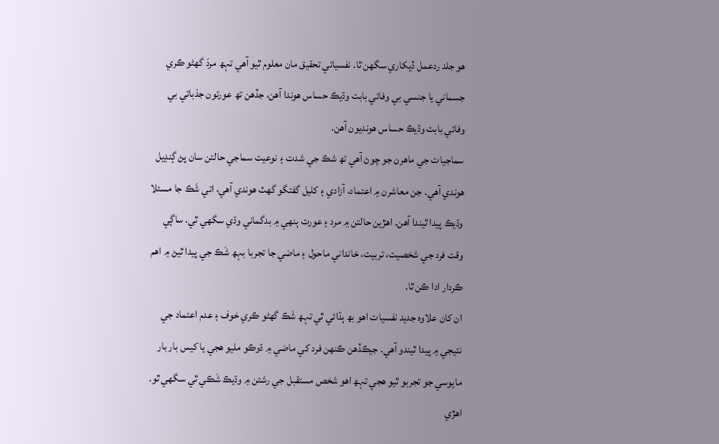هو جلد ردعمل ڏيکاري سگهن ٿا. نفسياتي تحقيق مان معلوم ٿيو آهي تہھ مردَ گهڻو ڪري جسماني يا جنسي بي وفائي بابت وڌيڪ حساس هوندا آهن، جڏهن تھ عورتون جذباتي بي وفائي بابت وڌيڪ حساس هونديون آهن.
سماجيات جي ماهرن جو چوڻ آهي تھ شڪ جي شدت ۽ نوعيت سماجي حالتن سان پڻ ڳنڍيل هوندي آهي. جن معاشرن ۾ اعتماد، آزادي ۽ کليل گفتگو گهٽ هوندي آهي، اتي شَڪ جا مسئلا وڌيڪ پيدا ٿيندا آهن. اهڙين حالتن ۾ مرد ۽ عورت ٻنهي ۾ بدگماني وڌي سگهي ٿي. ساڳي وقت فرد جي شخصيت، تربيت، خانداني ماحول ۽ ماضي جا تجربا بہھ شَڪ جي پيدا ٿيڻ ۾ اهم ڪردار ادا ڪن ٿا.
ان کان علاوه جديد نفسيات اهو بھ ٻڌائي ٿي تہھ شَڪ گهڻو ڪري خوف ۽ عدم اعتماد جي نتيجي ۾ پيدا ٿيندو آهي. جيڪڏهن ڪنهن فرد کي ماضي ۾ ڌوڪو مليو هجي يا کيس بار بار مايوسي جو تجربو ٿيو هجي تہھ اهو شخص مستقبل جي رشتن ۾ وڌيڪ شَڪي ٿي سگهي ٿو. اهڙي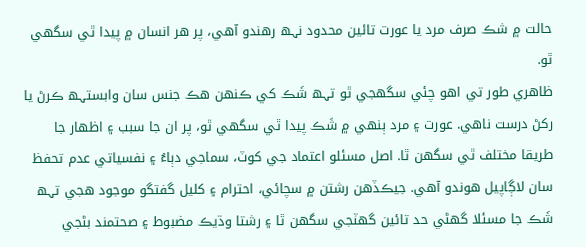حالت ۾ شڪ صرف مرد يا عورت تائين محدود نہھ رهندو آهي، پر هر انسان ۾ پيدا ٿي سگهي ٿو.
ظاهري طور تي اهو چئي سگهجي ٿو تہھ شَڪ کي ڪنهن هڪ جنس سان وابستہھ ڪرڻ يا رکڻ درست ناهي. عورت ۽ مرد ٻنهي ۾ شَڪ پيدا ٿي سگهي ٿو، پر ان جا سبب ۽ اظهار جا طريقا مختلف ٿي سگهن ٿا. اصل مسئلو اعتماد جي کوٽ، سماجي دٻاءُ ۽ نفسياتي عدم تحفظ سان لاڳاپيل هوندو آهي. جيڪڏهن رشتن ۾ سچائي، احترام ۽ کليل گفتگو موجود هجي تہھ شَڪ جا مسئلا گهڻي حد تائين گهٽجي سگهن ٿا ۽ رشتا وڌيڪ مضبوط ۽ صحتمند بڻجي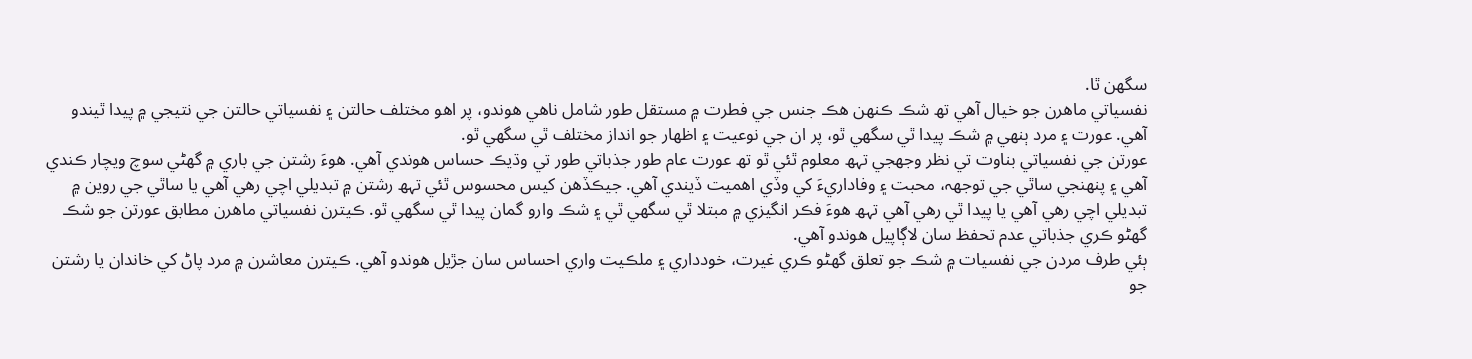سگهن ٿا.
نفسياتي ماهرن جو خيال آهي تھ شڪ ڪنهن هڪ جنس جي فطرت ۾ مستقل طور شامل ناهي هوندو، پر اهو مختلف حالتن ۽ نفسياتي حالتن جي نتيجي ۾ پيدا ٿيندو آهي. عورت ۽ مرد ٻنهي ۾ شڪ پيدا ٿي سگهي ٿو، پر ان جي نوعيت ۽ اظهار جو انداز مختلف ٿي سگهي ٿو.
عورتن جي نفسياتي بناوت تي نظر وجهجي تہھ معلوم ٿئي ٿو تھ عورت عام طور جذباتي طور تي وڌيڪ حساس هوندي آهي. هوءَ رشتن جي باري ۾ گهڻي سوچ ويچار ڪندي آهي ۽ پنهنجي ساٿي جي توجهہ، محبت ۽ وفاداريءَ کي وڏي اهميت ڏيندي آهي. جيڪڏهن کيس محسوس ٿئي تہھ رشتن ۾ تبديلي اچي رهي آهي يا ساٿي جي روين ۾ تبديلي اچي رهي آهي يا پيدا ٿي رهي آهي تہھ هوءَ فڪر انگيزي ۾ مبتلا ٿي سگهي ٿي ۽ شڪ وارو گمان پيدا ٿي سگهي ٿو. ڪيترن نفسياتي ماهرن مطابق عورتن جو شڪ گهڻو ڪري جذباتي عدم تحفظ سان لاڳاپيل هوندو آهي.
ٻئي طرف مردن جي نفسيات ۾ شڪ جو تعلق گهڻو ڪري غيرت، خودداري ۽ ملڪيت واري احساس سان جڙيل هوندو آهي. ڪيترن معاشرن ۾ مرد پاڻ کي خاندان يا رشتن جو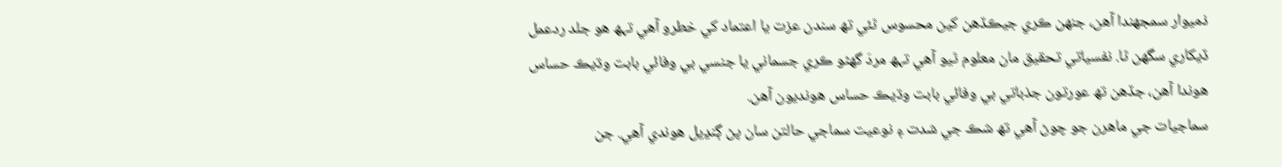ذميوار سمجهندا آهن، جنهن ڪري جيڪڏهن کين محسوس ٿئي تھ سندن عزت يا اعتماد کي خطرو آهي تہھ هو جلد ردعمل ڏيکاري سگهن ٿا. نفسياتي تحقيق مان معلوم ٿيو آهي تہھ مردَ گهڻو ڪري جسماني يا جنسي بي وفائي بابت وڌيڪ حساس هوندا آهن، جڏهن تھ عورتون جذباتي بي وفائي بابت وڌيڪ حساس هونديون آهن.
سماجيات جي ماهرن جو چوڻ آهي تھ شڪ جي شدت ۽ نوعيت سماجي حالتن سان پڻ ڳنڍيل هوندي آهي. جن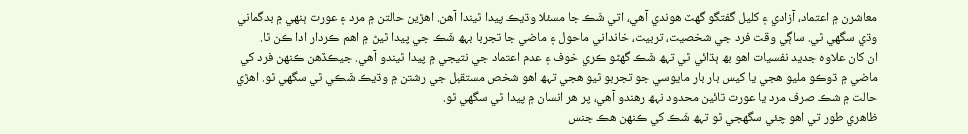معاشرن ۾ اعتماد، آزادي ۽ کليل گفتگو گهٽ هوندي آهي، اتي شَڪ جا مسئلا وڌيڪ پيدا ٿيندا آهن. اهڙين حالتن ۾ مرد ۽ عورت ٻنهي ۾ بدگماني وڌي سگهي ٿي. ساڳي وقت فرد جي شخصيت، تربيت، خانداني ماحول ۽ ماضي جا تجربا بہھ شَڪ جي پيدا ٿيڻ ۾ اهم ڪردار ادا ڪن ٿا.
ان کان علاوه جديد نفسيات اهو بھ ٻڌائي ٿي تہھ شَڪ گهڻو ڪري خوف ۽ عدم اعتماد جي نتيجي ۾ پيدا ٿيندو آهي. جيڪڏهن ڪنهن فرد کي ماضي ۾ ڌوڪو مليو هجي يا کيس بار بار مايوسي جو تجربو ٿيو هجي تہھ اهو شخص مستقبل جي رشتن ۾ وڌيڪ شَڪي ٿي سگهي ٿو. اهڙي حالت ۾ شڪ صرف مرد يا عورت تائين محدود نہھ رهندو آهي، پر هر انسان ۾ پيدا ٿي سگهي ٿو.
ظاهري طور تي اهو چئي سگهجي ٿو تہھ شَڪ کي ڪنهن هڪ جنس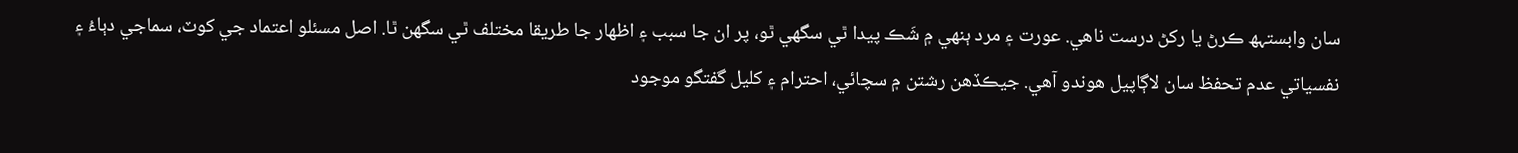سان وابستہھ ڪرڻ يا رکڻ درست ناهي. عورت ۽ مرد ٻنهي ۾ شَڪ پيدا ٿي سگهي ٿو، پر ان جا سبب ۽ اظهار جا طريقا مختلف ٿي سگهن ٿا. اصل مسئلو اعتماد جي کوٽ، سماجي دٻاءُ ۽ نفسياتي عدم تحفظ سان لاڳاپيل هوندو آهي. جيڪڏهن رشتن ۾ سچائي، احترام ۽ کليل گفتگو موجود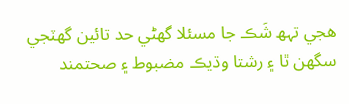هجي تہھ شَڪ جا مسئلا گهڻي حد تائين گهٽجي سگهن ٿا ۽ رشتا وڌيڪ مضبوط ۽ صحتمند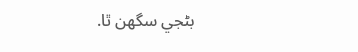بڻجي سگهن ٿا.